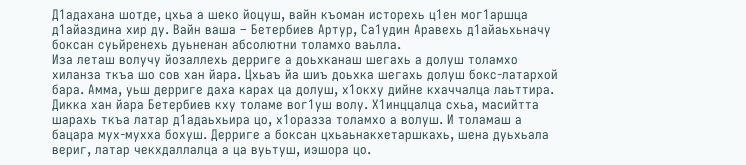Д1адахана шотде, цхьа а шеко йоцуш, вайн къоман исторехь ц1ен мог1аршца д1айаздина хир ду. Вайн ваша – Бетербиев Артур, Са1удин Аравехь д1айаьхьначу боксан суьйренехь дуьненан абсолютни толамхо ваьлла.
Иза леташ волучу йозаллехь дерриге а доьхканаш шегахь а долуш толамхо хиланза ткъа шо сов хан йара. Цхьаъ йа шиъ доьхка шегахь долуш бокс-латархой бара. Амма, уьш дерриге даха карах ца долуш, х1окху дийне кхаччалца лаьттира.
Дикка хан йара Бетербиев кху толаме вог1уш волу. Х1инццалца схьа, масийтта шарахь ткъа латар д1адаьхьира цо, х1оразза толамхо а волуш. И толамаш а бацара мух-мухха бохуш. Дерриге а боксан цхьаьнакхетаршкахь, шена дуьхьала вериг, латар чекхдаллалца а ца вуьтуш, иэшора цо.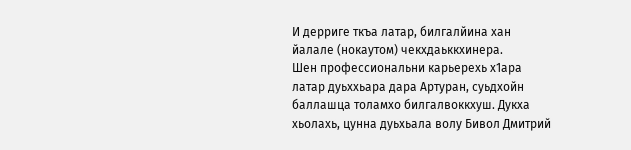И дерриге ткъа латар, билгалйина хан йалале (нокаутом) чекхдаьккхинера.
Шен профессиональни карьерехь х1ара латар дуьххьара дара Артуран, суьдхойн баллашца толамхо билгалвоккхуш. Дукха хьолахь, цунна дуьхьала волу Бивол Дмитрий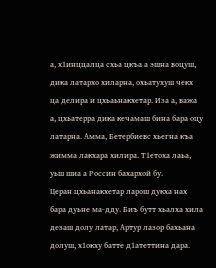а, х1инццалца схьа цкъа а эшна воцуш, дика латархо хиларна, охьатухуш чекх ца делира и цхьаьнакхетар. Иза а, важа а, цхьатерра дика кечамаш бина бара оцу латарна. Амма, Бетербиевс хьегна къа жимма лакхара хилира. Т1етоха лаьа, уьш шиа а Россин бахархой бу.
Церан цхьанакхетар ларош дукха нах бара дуьне ма-дду. Биъ бутт хьалха хила дезаш долу латар, Артур лазор бахьана долуш, х1окху батте д1атеттина дара.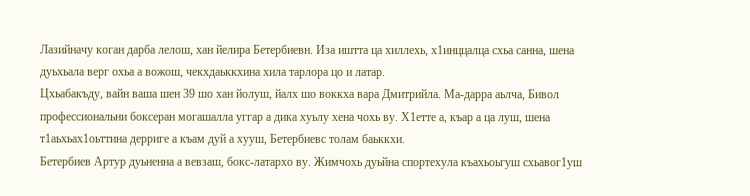Лазийначу коган дарба лелош, хан йелира Бетербиевн. Иза иштта ца хиллехь, х1инццалца схьа санна, шена дуьхьала верг охьа а вожош, чекхдаьккхина хила тарлора цо и латар.
Цхьабакъду, вайн ваша шен 39 шо хан йолуш, йалх шо воккха вара Дмитрийла. Ма-дарра аьлча, Бивол профессиональни боксеран могашалла уггар а дика хуьлу хена чохь ву. Х1етте а, къар а ца луш, шена т1аьхьах1оьттина дерриге а къам дуй а хууш, Бетербиевс толам баьккхи.
Бетербиев Артур дуьненна а вевзаш, бокс-латархо ву. Жимчохь дуьйна спортехула къахьоьгуш схьавог1уш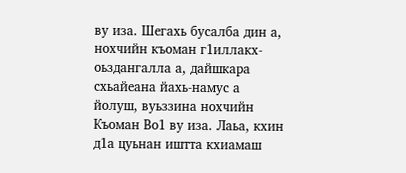ву иза. Шегахь бусалба дин а, нохчийн къоман г1иллакх-оьздангалла а, дайшкара схьайеана йахь-намус а йолуш, вуьззина нохчийн Къоман Во1 ву иза. Лаьа, кхин д1а цуьнан иштта кхиамаш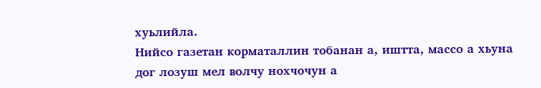хуьлийла.
Нийсо газетан корматаллин тобанан а, иштта, массо а хьуна дог лозуш мел волчу нохчочун а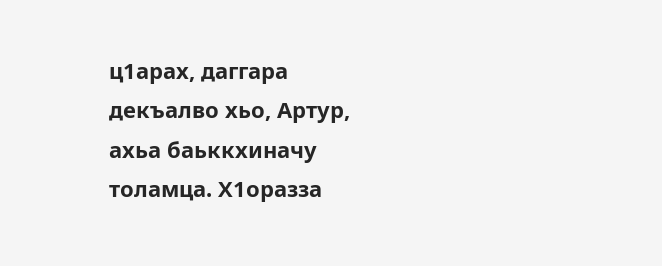ц1арах, даггара декъалво хьо, Артур, ахьа баьккхиначу толамца. Х1оразза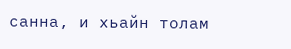санна, и хьайн толам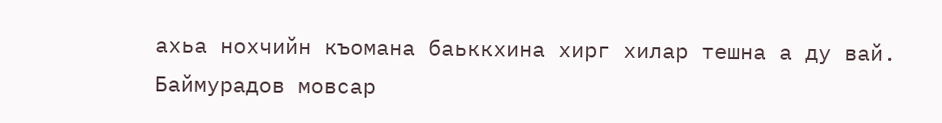ахьа нохчийн къомана баьккхина хирг хилар тешна а ду вай.
Баймурадов мовсар